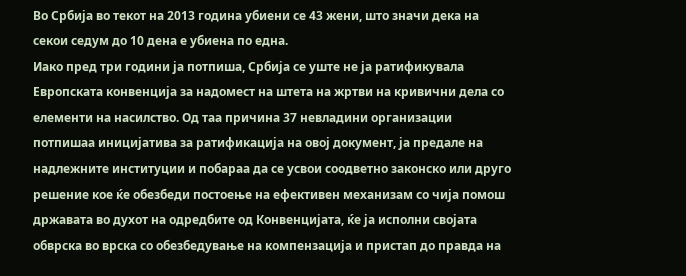Во Србија во текот на 2013 година убиени се 43 жени, што значи дека на секои седум до 10 дена е убиена по една.
Иако пред три години ја потпиша, Србија се уште не ја ратификувала Европската конвенција за надомест на штета на жртви на кривични дела со елементи на насилство. Од таа причина 37 невладини организации потпишаа иницијатива за ратификација на овој документ, ја предале на надлежните институции и побараа да се усвои соодветно законско или друго решение кое ќе обезбеди постоење на ефективен механизам со чија помош државата во духот на одредбите од Конвенцијата, ќе ја исполни својата обврска во врска со обезбедување на компензација и пристап до правда на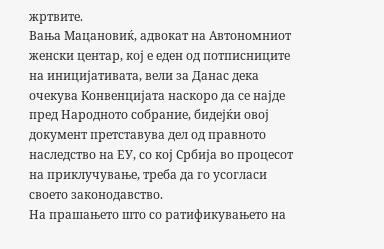жртвите.
Вања Мацановиќ, адвокат на Автономниот женски центар, кој е еден од потписниците на иницијативата, вели за Данас дека очекува Конвенцијата наскоро да се најде пред Народното собрание, бидејќи овој документ претставува дел од правното наследство на ЕУ, со кој Србија во процесот на приклучување, треба да го усогласи своето законодавство.
На прашањето што со ратификувањето на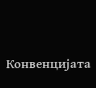Конвенцијата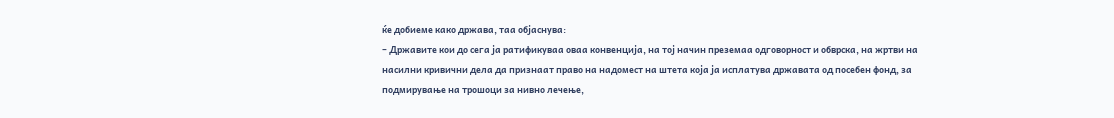ќе добиеме како држава, таа објаснува:
– Државите кои до сега ја ратификуваа оваа конвенција, на тој начин преземаа одговорност и обврска, на жртви на насилни кривични дела да признаат право на надомест на штета која ја исплатува државата од посебен фонд, за подмирување на трошоци за нивно лечење,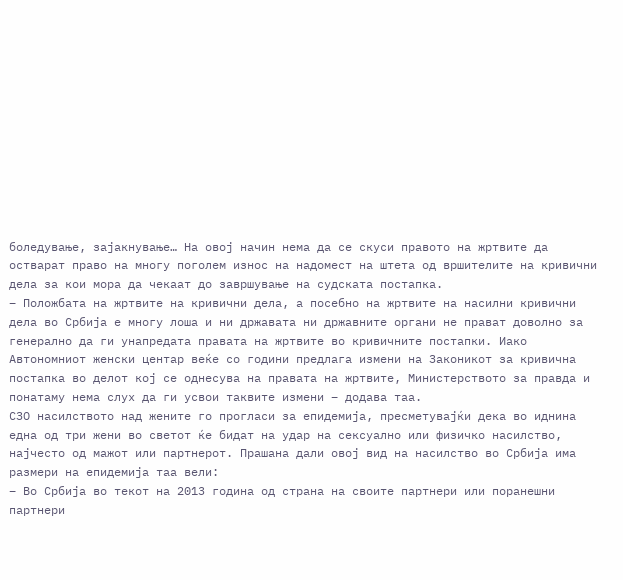боледување, зајакнување… На овој начин нема да се скуси правото на жртвите да остварат право на многу поголем износ на надомест на штета од вршителите на кривични дела за кои мора да чекаат до завршување на судската постапка.
– Положбата на жртвите на кривични дела, а посебно на жртвите на насилни кривични дела во Србија е многу лоша и ни државата ни државните органи не прават доволно за генерално да ги унапредата правата на жртвите во кривичните постапки. Иако Автономниот женски центар веќе со години предлага измени на Законикот за кривична постапка во делот кој се однесува на правата на жртвите, Министерството за правда и понатаму нема слух да ги усвои таквите измени – додава таа.
СЗО насилството над жените го прогласи за епидемија, пресметувајќи дека во иднина една од три жени во светот ќе бидат на удар на сексуално или физичко насилство, најчесто од мажот или партнерот. Прашана дали овој вид на насилство во Србија има размери на епидемија таа вели:
– Во Србија во текот на 2013 година од страна на своите партнери или поранешни партнери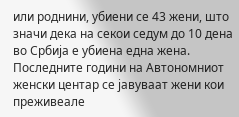или роднини, убиени се 43 жени, што значи дека на секои седум до 10 дена во Србија е убиена една жена. Последните години на Автономниот женски центар се јавуваат жени кои преживеале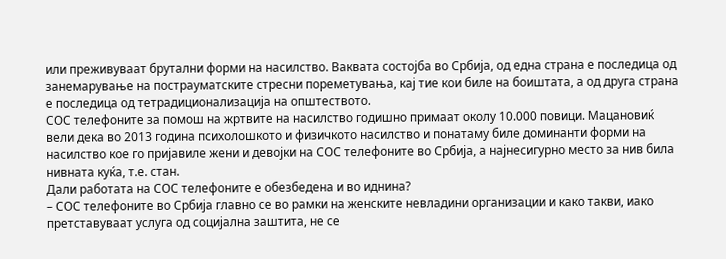или преживуваат брутални форми на насилство. Ваквата состојба во Србија, од една страна е последица од занемарување на пострауматските стресни пореметувања, кај тие кои биле на боиштата, а од друга страна е последица од тетрадиционализација на општеството.
СОС телефоните за помош на жртвите на насилство годишно примаат околу 10.000 повици. Мацановиќ вели дека во 2013 година психолошкото и физичкото насилство и понатаму биле доминанти форми на насилство кое го пријавиле жени и девојки на СОС телефоните во Србија, а најнесигурно место за нив била нивната куќа, т.е. стан.
Дали работата на СОС телефоните е обезбедена и во иднина?
– СОС телефоните во Србија главно се во рамки на женските невладини организации и како такви, иако претставуваат услуга од социјална заштита, не се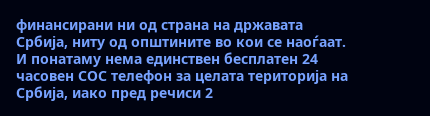финансирани ни од страна на државата Србија, ниту од општините во кои се наоѓаат. И понатаму нема единствен бесплатен 24 часовен СОС телефон за целата територија на Србија, иако пред речиси 2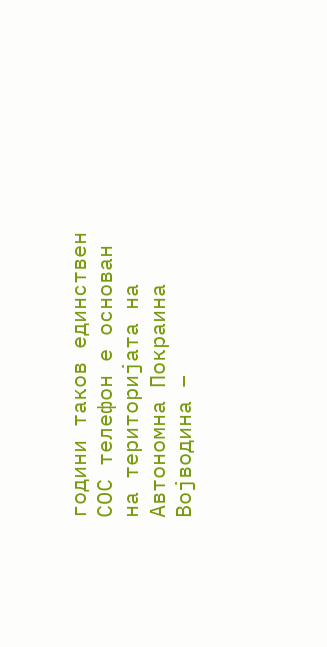години таков единствен СОС телефон е основан на територијата на Автономна Покраина Војводина –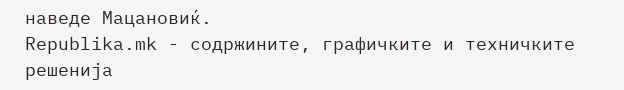наведе Мацановиќ.
Republika.mk - содржините, графичките и техничките решенија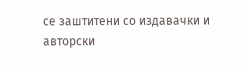се заштитени со издавачки и авторски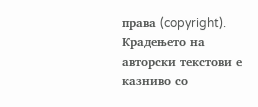права (copyright). Крадењето на авторски текстови е казниво со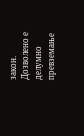закон. Дозволено е делумно превземање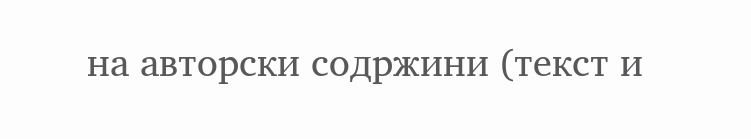на авторски содржини (текст и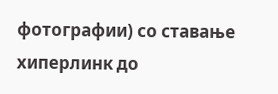фотографии) со ставање хиперлинк до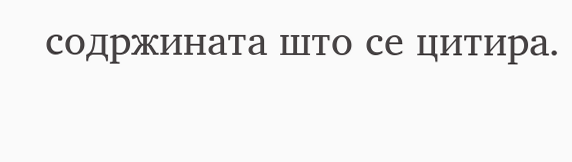содржината што се цитира.